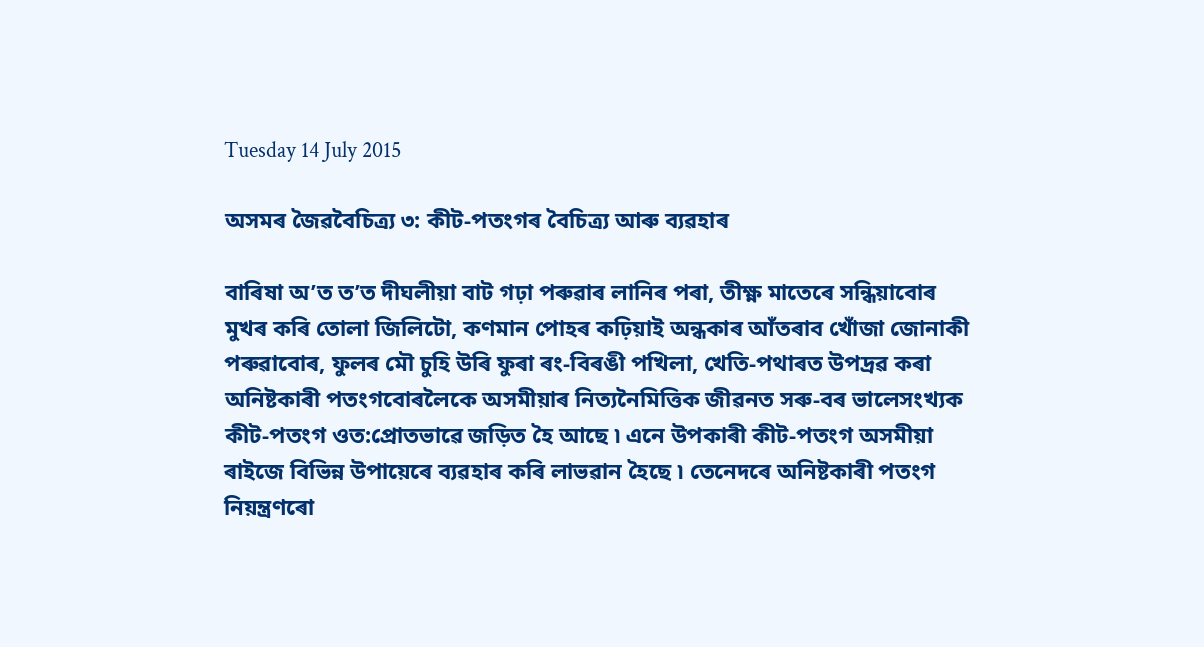Tuesday 14 July 2015

অসমৰ জৈৱবৈচিত্ৰ্য ৩: কীট-পতংগৰ বৈচিত্ৰ্য আৰু ব্যৱহাৰ

বাৰিষা অ’ত ত’ত দীঘলীয়া বাট গঢ়া পৰুৱাৰ লানিৰ পৰা, তীক্ষ্ণ মাতেৰে সন্ধিয়াবোৰ মুখৰ কৰি তোলা জিলিটো, কণমান পোহৰ কঢ়িয়াই অন্ধকাৰ আঁতৰাব খোঁজা জোনাকী পৰুৱাবোৰ, ফুলৰ মৌ চুহি উৰি ফুৰা ৰং-বিৰঙী পখিলা, খেতি-পথাৰত উপদ্ৰৱ কৰা অনিষ্টকাৰী পতংগবোৰলৈকে অসমীয়াৰ নিত্যনৈমিত্তিক জীৱনত সৰু-বৰ ভালেসংখ্যক কীট-পতংগ ওত:প্ৰোতভাৱে জড়িত হৈ আছে ৷ এনে উপকাৰী কীট-পতংগ অসমীয়া ৰাইজে বিভিন্ন উপায়েৰে ব্যৱহাৰ কৰি লাভৱান হৈছে ৷ তেনেদৰে অনিষ্টকাৰী পতংগ নিয়ন্ত্ৰণৰো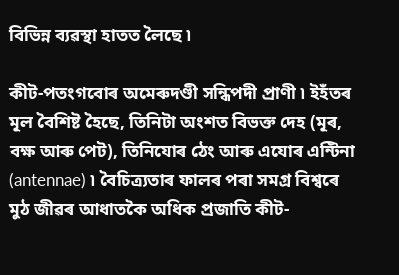বিভিন্ন ব্যৱস্থা হাতত লৈছে ৷

কীট-পতংগবোৰ অমেৰুদণ্ডী সন্ধিপদী প্ৰাণী ৷ ইহঁতৰ মূল বৈশিষ্ট হৈছে, তিনিটা অংশত বিভক্ত দেহ (মূৰ, বক্ষ আৰু পেট), তিনিযোৰ ঠেং আৰু এযোৰ এন্টিনা (antennae) ৷ বৈচিত্ৰ্যতাৰ ফালৰ পৰা সমগ্ৰ বিশ্বৰে মুঠ জীৱৰ আধাতকৈ অধিক প্ৰজাতি কীট-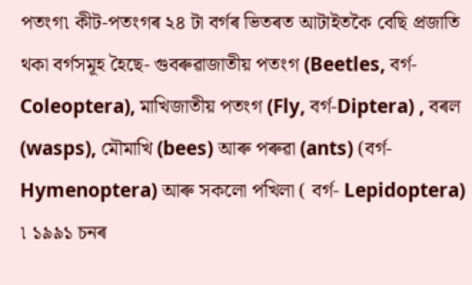পতংগ৷ কীট-পতংগৰ ২৪ টা বৰ্গৰ ভিতৰত আটাইতকৈ বেছি প্ৰজাতি থকা বৰ্গসমূহ হৈছে- গুবৰুৱাজাতীয় পতংগ (Beetles, বৰ্গ- Coleoptera), মাখিজাতীয় পতংগ (Fly, বৰ্গ-Diptera) , বৰল (wasps), মৌমাখি (bees) আৰু পৰুৱা (ants) (বৰ্গ-Hymenoptera) আৰু সকলো পখিলা ( বৰ্গ- Lepidoptera) ৷ ১৯৯১ চনৰ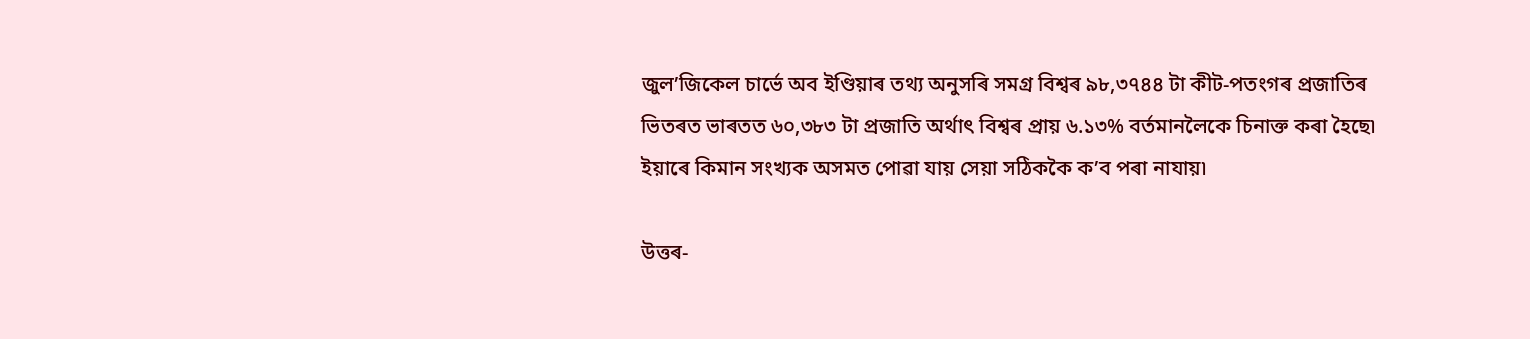জুল’জিকেল চাৰ্ভে অব ইণ্ডিয়াৰ তথ্য অনুসৰি সমগ্ৰ বিশ্বৰ ৯৮,৩৭৪৪ টা কীট-পতংগৰ প্ৰজাতিৰ ভিতৰত ভাৰতত ৬০,৩৮৩ টা প্ৰজাতি অৰ্থাৎ বিশ্বৰ প্ৰায় ৬.১৩% বৰ্তমানলৈকে চিনাক্ত কৰা হৈছে৷ ইয়াৰে কিমান সংখ্যক অসমত পোৱা যায় সেয়া সঠিককৈ ক’ব পৰা নাযায়৷

উত্তৰ-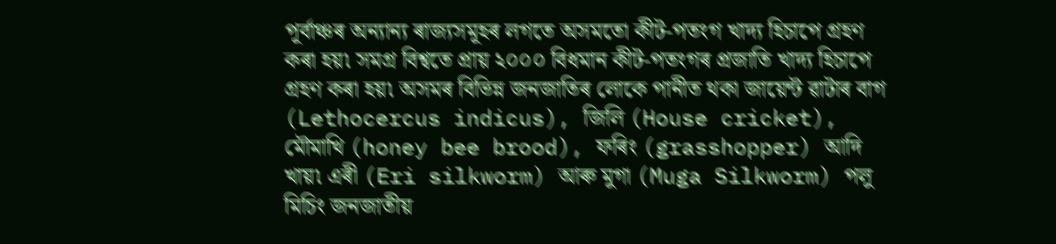পূৰ্বাঞ্চৰ অন্যান্য ৰাজ্যসমূহৰ লগতে অসমতো কীট-পতংগ খাদ্য হিচাপে গ্ৰহণ কৰা হয়৷ সমগ্ৰ বিশ্বতে প্ৰায় ২০০০ বিধমান কীট-পতংগৰ প্ৰজাতি খাদ্য হিচাপে গ্ৰহণ কৰা হয়৷ অসমৰ বিভিন্ন জনজাতিৰ লোকে পানীত থকা জায়েন্ট ৱাটাৰ বাগ (Lethocercus indicus), জিলি (House cricket), মৌমাখি (honey bee brood), ফৰিং (grasshopper) আদি খায়৷ এৰী (Eri silkworm) আৰু মুগা (Muga Silkworm) পলু মিচিং জনজাতীয়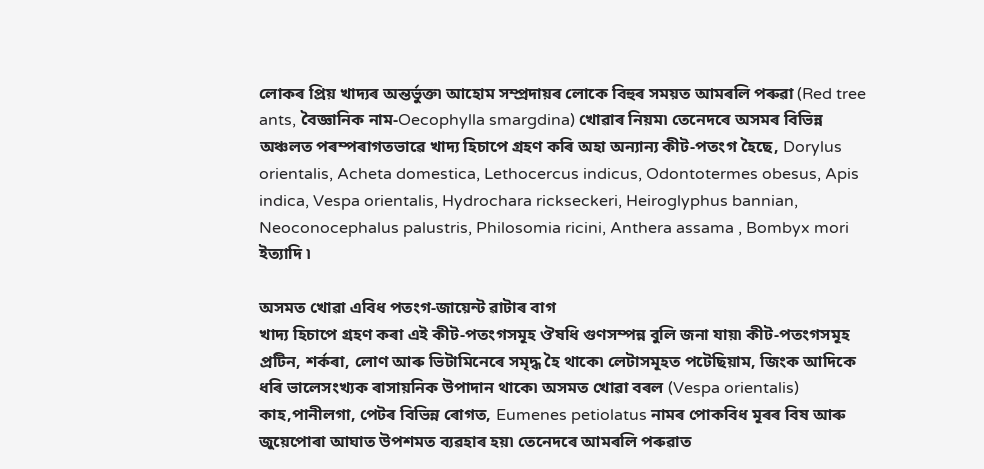লোকৰ প্ৰিয় খাদ্যৰ অন্তৰ্ভুক্ত৷ আহোম সম্প্ৰদায়ৰ লোকে বিহুৰ সময়ত আমৰলি পৰুৱা (Red tree ants, বৈজ্ঞানিক নাম-Oecophylla smargdina) খোৱাৰ নিয়ম৷ তেনেদৰে অসমৰ বিভিন্ন অঞ্চলত পৰম্পৰাগতভাৱে খাদ্য হিচাপে গ্ৰহণ কৰি অহা অন্যান্য কীট-পতংগ হৈছে, Dorylus orientalis, Acheta domestica, Lethocercus indicus, Odontotermes obesus, Apis indica, Vespa orientalis, Hydrochara rickseckeri, Heiroglyphus bannian, Neoconocephalus palustris, Philosomia ricini, Anthera assama , Bombyx mori ইত্যাদি ৷

অসমত খোৱা এবিধ পতংগ-জায়েন্ট ৱাটাৰ বাগ
খাদ্য হিচাপে গ্ৰহণ কৰা এই কীট-পতংগসমূহ ঔষধি গুণসম্পন্ন বুলি জনা যায়৷ কীট-পতংগসমূহ প্ৰটিন, শৰ্কৰা, লোণ আৰু ভিটামিনেৰে সমৃদ্ধ হৈ থাকে৷ লেটাসমূহত পটেছিয়াম, জিংক আদিকে ধৰি ভালেসংখ্যক ৰাসায়নিক উপাদান থাকে৷ অসমত খোৱা বৰল (Vespa orientalis) কাহ,পানীলগা, পেটৰ বিভিন্ন ৰোগত, Eumenes petiolatus নামৰ পোকবিধ মূৰৰ বিষ আৰু জুয়েপোৰা আঘাত উপশমত ব্যৱহাৰ হয়৷ তেনেদৰে আমৰলি পৰুৱাত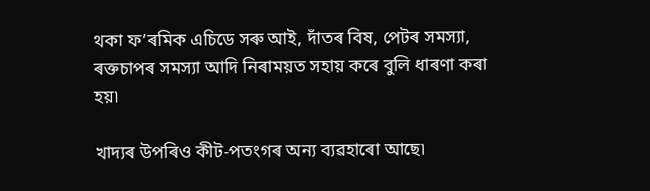থকা ফ’ৰমিক এচিডে সৰু আই, দাঁতৰ বিষ, পেটৰ সমস্যা, ৰক্তচাপৰ সমস্যা আদি নিৰাময়ত সহায় কৰে বুলি ধাৰণা কৰা হয়৷

খাদ্যৰ উপৰিও কীট-পতংগৰ অন্য ব্যৱহাৰো আছে৷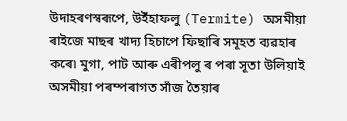উদাহৰণস্বৰূপে, উইঁহাফলু (Termite) অসমীয়া ৰাইজে মাছৰ খাদ্য হিচাপে ফিছাৰি সমূহত ব্যৱহাৰ কৰে৷ মুগা, পাট আৰু এৰীপলু ৰ পৰা সূতা উলিয়াই অসমীয়া পৰম্পৰাগত সাঁজ তৈয়াৰ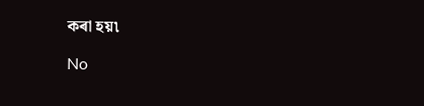কৰা হয়৷

No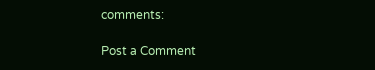comments:

Post a Comment